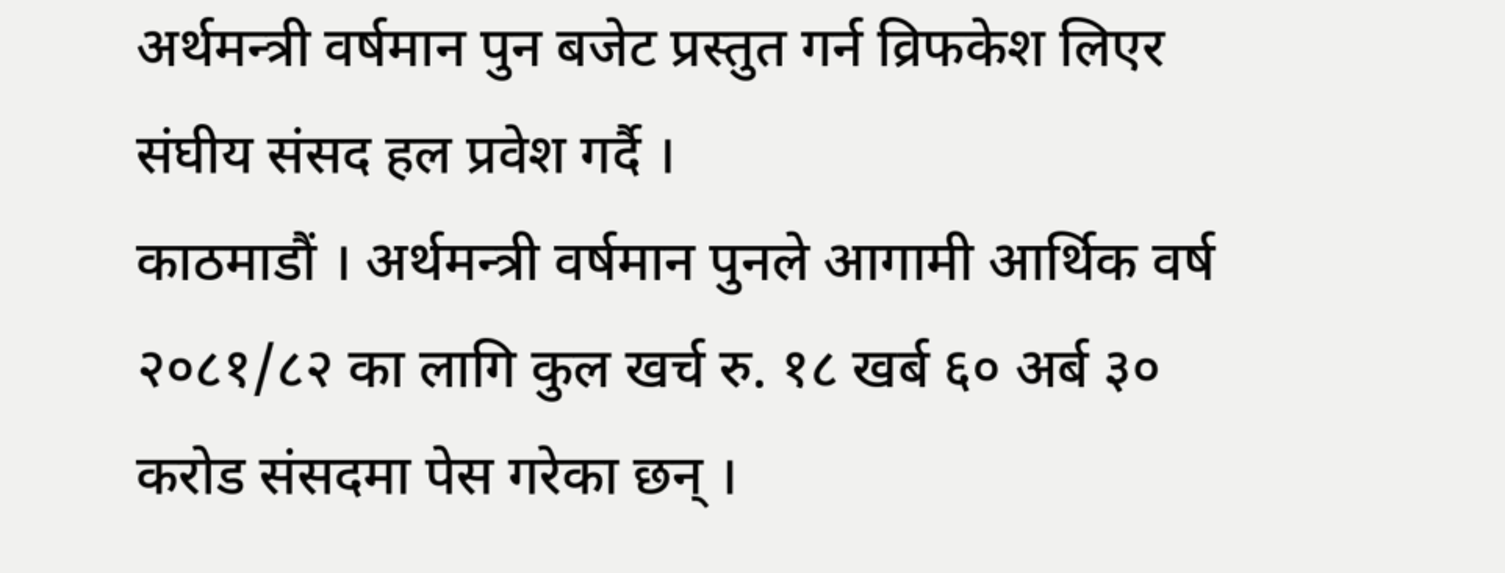अर्थमन्त्री वर्षमान पुन बजेट प्रस्तुत गर्न व्रिफकेश लिएर संघीय संसद हल प्रवेश गर्दै ।
काठमाडौं । अर्थमन्त्री वर्षमान पुनले आगामी आर्थिक वर्ष २०८१/८२ का लागि कुल खर्च रु. १८ खर्ब ६० अर्ब ३० करोड संसदमा पेस गरेका छन् ।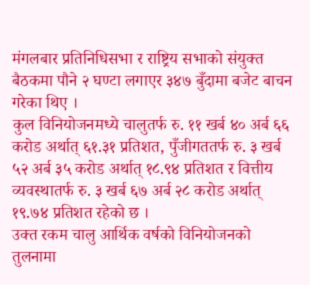मंगलबार प्रतिनिधिसभा र राष्ट्रिय सभाको संयुक्त बैठकमा पौने २ घण्टा लगाएर ३४७ बुँदामा बजेट बाचन गरेका थिए ।
कुल विनियोजनमध्ये चालुतर्फ रु. ११ खर्ब ४० अर्ब ६६ करोड अर्थात् ६१.३१ प्रतिशत, पुँजीगततर्फ रु. ३ खर्ब ५२ अर्ब ३५ करोड अर्थात् १८.९४ प्रतिशत र वित्तीय व्यवस्थातर्फ रु. ३ खर्ब ६७ अर्ब २८ करोड अर्थात् १९.७४ प्रतिशत रहेको छ ।
उक्त रकम चालु आर्थिक वर्षको विनियोजनको तुलनामा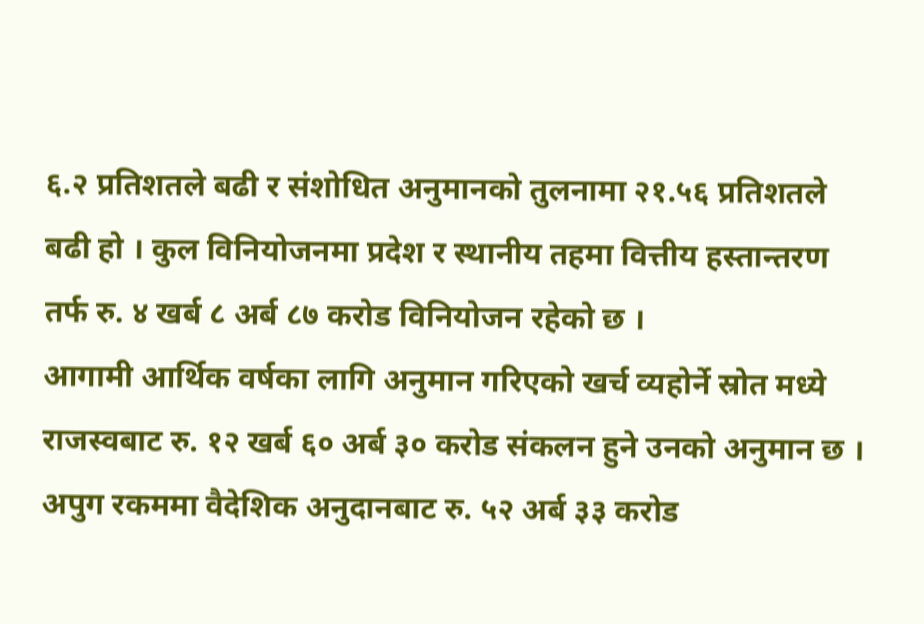६.२ प्रतिशतले बढी र संशोधित अनुमानको तुलनामा २१.५६ प्रतिशतले बढी हो । कुल विनियोजनमा प्रदेश र स्थानीय तहमा वित्तीय हस्तान्तरण तर्फ रु. ४ खर्ब ८ अर्ब ८७ करोड विनियोजन रहेको छ ।
आगामी आर्थिक वर्षका लागि अनुमान गरिएको खर्च व्यहोर्ने स्रोत मध्ये राजस्वबाट रु. १२ खर्ब ६० अर्ब ३० करोड संकलन हुने उनको अनुमान छ । अपुग रकममा वैदेशिक अनुदानबाट रु. ५२ अर्ब ३३ करोड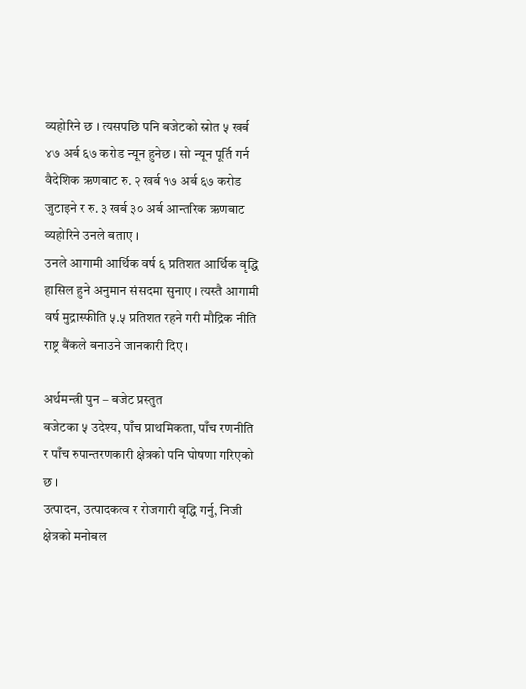व्यहोरिने छ । त्यसपछि पनि बजेटको स्रोत ५ खर्ब ४७ अर्ब ६७ करोड न्यून हुनेछ । सो न्यून पूर्ति गर्न वैदेशिक ऋणबाट रु. २ खर्ब १७ अर्ब ६७ करोड जुटाइने र रु. ३ खर्ब ३० अर्ब आन्तरिक ऋणबाट व्यहोरिने उनले बताए ।
उनले आगामी आर्थिक वर्ष ६ प्रतिशत आर्थिक वृद्धि हासिल हुने अनुमान संसदमा सुनाए । त्यस्तै आगामी वर्ष मुद्रास्फीति ५.५ प्रतिशत रहने गरी मौद्रिक नीति राष्ट्र बैंकले बनाउने जानकारी दिए ।

अर्थमन्त्री पुन – बजेट प्रस्तुत
बजेटका ५ उदेश्य, पाँच प्राथमिकता, पाँच रणनीति र पाँच रुपान्तरणकारी क्षेत्रको पनि घोषणा गरिएको छ ।
उत्पादन, उत्पादकत्व र रोजगारी वृद्धि गर्नु, निजी क्षेत्रको मनोबल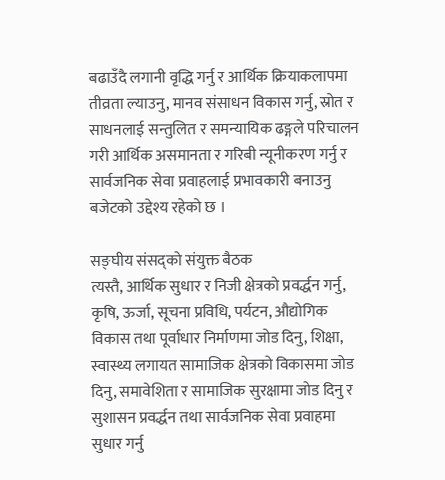बढाउँदै लगानी वृद्धि गर्नु र आर्थिक क्रियाकलापमा तीव्रता ल्याउनु, मानव संसाधन विकास गर्नु, स्रोत र साधनलाई सन्तुलित र समन्यायिक ढङ्गले परिचालन गरी आर्थिक असमानता र गरिबी न्यूनीकरण गर्नु र सार्वजनिक सेवा प्रवाहलाई प्रभावकारी बनाउनु बजेटको उद्देश्य रहेको छ ।

सङ्घीय संसद्को संयुक्त बैठक
त्यस्तै, आर्थिक सुधार र निजी क्षेत्रको प्रवर्द्धन गर्नु, कृषि, ऊर्जा, सूचना प्रविधि, पर्यटन, औद्योगिक विकास तथा पूर्वाधार निर्माणमा जोड दिनु, शिक्षा, स्वास्थ्य लगायत सामाजिक क्षेत्रको विकासमा जोड दिनु, समावेशिता र सामाजिक सुरक्षामा जोड दिनु र सुशासन प्रवर्द्धन तथा सार्वजनिक सेवा प्रवाहमा सुधार गर्नु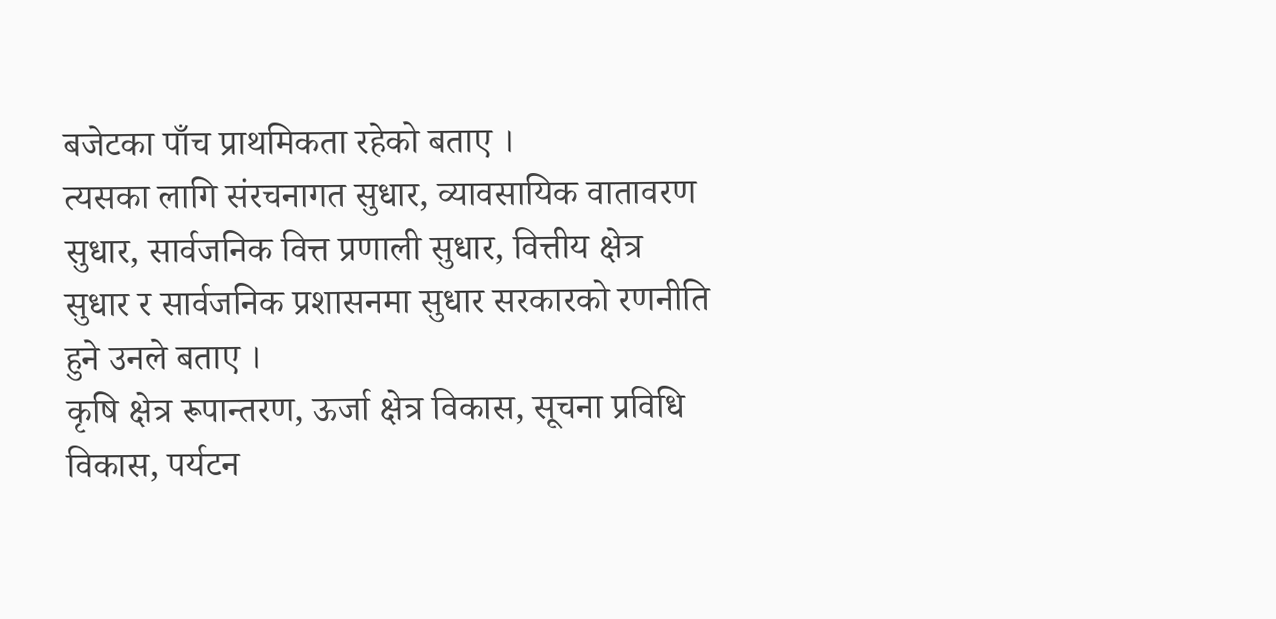बजेटका पाँच प्राथमिकता रहेको बताए ।
त्यसका लागि संरचनागत सुधार, व्यावसायिक वातावरण सुधार, सार्वजनिक वित्त प्रणाली सुधार, वित्तीय क्षेत्र सुधार र सार्वजनिक प्रशासनमा सुधार सरकारको रणनीति हुने उनले बताए ।
कृषि क्षेत्र रूपान्तरण, ऊर्जा क्षेत्र विकास, सूचना प्रविधि विकास, पर्यटन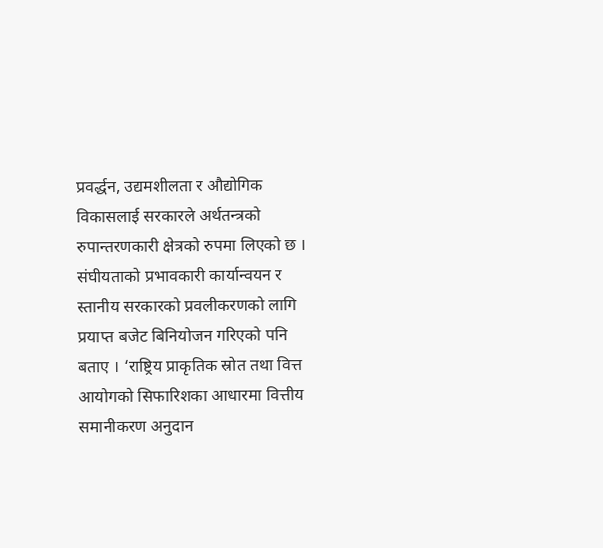प्रवर्द्धन, उद्यमशीलता र औद्योगिक विकासलाई सरकारले अर्थतन्त्रको रुपान्तरणकारी क्षेत्रको रुपमा लिएको छ ।
संघीयताको प्रभावकारी कार्यान्वयन र स्तानीय सरकारको प्रवलीकरणको लागि प्रयाप्त बजेट बिनियोजन गरिएको पनि बताए । ‘राष्ट्रिय प्राकृतिक स्रोत तथा वित्त आयोगको सिफारिशका आधारमा वित्तीय समानीकरण अनुदान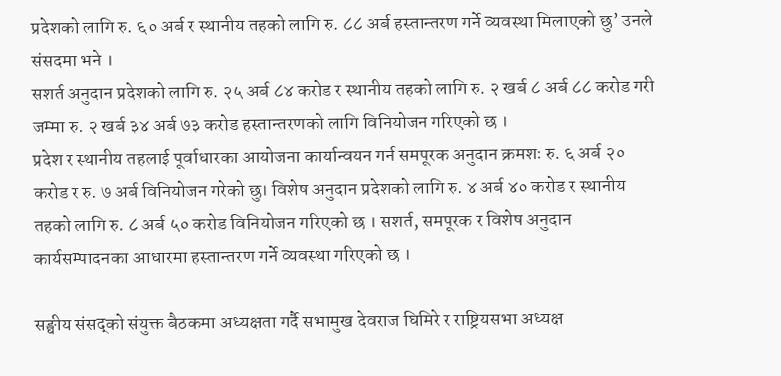प्रदेशको लागि रु. ६० अर्ब र स्थानीय तहको लागि रु. ८८ अर्ब हस्तान्तरण गर्ने व्यवस्था मिलाएको छु’ उनले संसदमा भने ।
सशर्त अनुदान प्रदेशको लागि रु. २५ अर्ब ८४ करोड र स्थानीय तहको लागि रु. २ खर्ब ८ अर्ब ८८ करोड गरी जम्मा रु. २ खर्ब ३४ अर्ब ७३ करोड हस्तान्तरणको लागि विनियोजन गरिएको छ ।
प्रदेश र स्थानीय तहलाई पूर्वाधारका आयोजना कार्यान्वयन गर्न समपूरक अनुदान क्रमशः रु. ६ अर्ब २० करोड र रु. ७ अर्ब विनियोजन गरेको छु। विशेष अनुदान प्रदेशको लागि रु. ४ अर्ब ४० करोड र स्थानीय तहको लागि रु. ८ अर्ब ५० करोड विनियोजन गरिएको छ । सशर्त, समपूरक र विशेष अनुदान कार्यसम्पादनका आधारमा हस्तान्तरण गर्ने व्यवस्था गरिएको छ ।

सङ्घीय संसद्को संयुक्त बैठकमा अध्यक्षता गर्दै सभामुख देवराज घिमिरे र राष्ट्रियसभा अध्यक्ष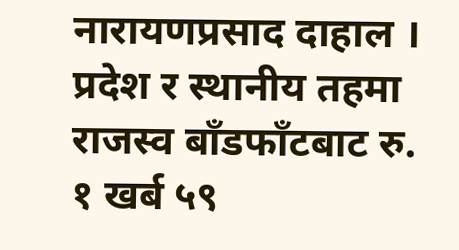नारायणप्रसाद दाहाल ।
प्रदेश र स्थानीय तहमा राजस्व बाँडफाँटबाट रु. १ खर्ब ५९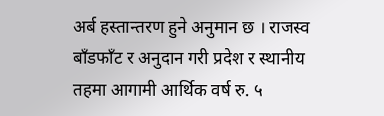अर्ब हस्तान्तरण हुने अनुमान छ । राजस्व बाँडफाँट र अनुदान गरी प्रदेश र स्थानीय तहमा आगामी आर्थिक वर्ष रु. ५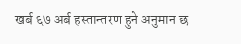खर्ब ६७ अर्ब हस्तान्तरण हुने अनुमान छ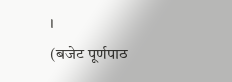।
(बजेट पूर्णपाठ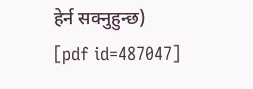हेर्न सक्नुहुन्छ)
[pdf id=487047]